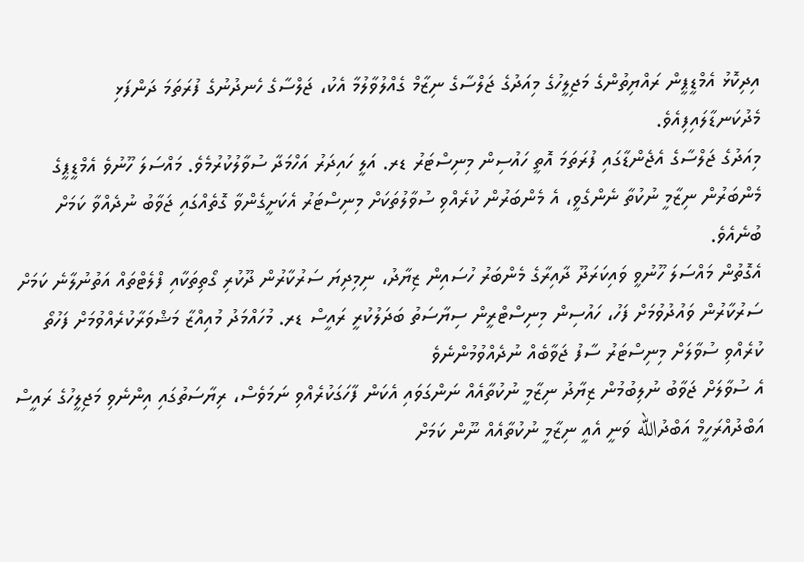އިދިކޮޅު އެމްޑީޕީން ރައްޔިތުންގެ މަޖިލީހުގެ މިއަދުގެ ޖަލްސާގެ ނިޒާމް ގެއްލުވާލުމާ އެކު، ޖަލްސާގެ ހެނދުނުގެ ފުރަތަމަ ދަންފަޅި މެދުކަނޑާލައިފިއެވެ.
މިއަދުގެ ޖަލްސާގެ އެޖެންޑާގައި ފުރަތަމަ އޮތީ ހައުސިން މިނިސްޓަރު ޑރ. އަލީ ހައިދަރު އަހްމަދާ ސުވާލުކުރުމެވެ. މައްސަލަ ހޫނުވެ އެމްޑީޕީގެ މެންބަރުން ނިޒާމީ ނުކުތާ ނެންގެވީ، އެ މެންބަރުން ކުރެއްވި ސުވާލުތަކަށް މިނިސްޓަރު އެކަށީގެންވާ ގޮތެއްގައި ޖަވާބު ނުދެއްވާ ކަމަށް ބުނެއެވެ.
އެގޮތުން މައްސަލަ ހޫނުވީ ވައިކަރަދޫ ދާއިރާގެ މެންބަރު ހުސައިން ޒިޔާދު، ނިމިދިޔަ ސަރުކާރުން ދޫކުރި ގޯތިތަކާއި ފްލެޓްތައް އަތުނުލާނެ ކަމަށް ސަރުކާރުން ވައުދުވުމަށް ފަހު، ހައުސިން މިނިސްޓްރީން ސިޔާސަތު ބަދަލުކުރީ ރައީސް ޑރ. މުހައްމަދު މުއިއްޒާ މަޝްވަރާކުރެއްވުމަށް ފަހުތޯ ކުރެއްވި ސުވާލަށް މިނިސްޓަރު ސާފު ޖަވާބެއް ނުދެއްވުމުންނެވެ
އެ ސުވާލަށް ޖަވާބު ނުލިބުމުން ޒިޔާދު ނިޒާމީ ނުކުތާއެއް ނަންގަވައި އެކަން ފާހަގަކުރެއްވި ނަމަވެސް، ރިޔާސަތުގައި އިންނެވި މަޖިލީހުގެ ރައީސް އަބްދުއްރަހީމް އަބްދުالله ވަނީ އެއީ ނިޒާމީ ނުކުތާއެއް ނޫން ކަމަށް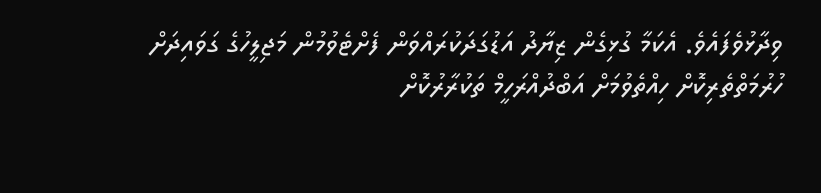ވިދާޅުވެފައެވެ. އެކަމާ ގުޅިގެން ޒިޔާދު އަޑުގަދަކުރައްވަން ފެށްޓެވުމުން މަޖިލީހުގެ ގަވައިދަށް ހުރުމަތްތެރިކޮށް ހިއްތެވުމަށް އަބްދުއްރަހީމް ތަކުރާރުކޮށް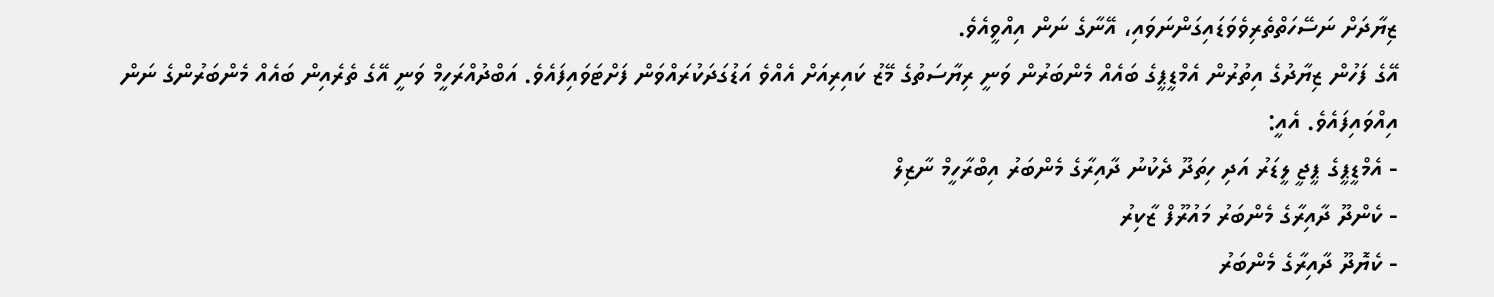ޒިޔާދަށް ނަސޭހަތްތެރިވެވަޑައިގަންނަވައި، އޭނާގެ ނަން އިއްވީއެވެ.
އޭގެ ފަހުން ޒިޔާދުގެ އިތުރުން އެމްޑީޕީގެ ބައެއް މެންބަރުން ވަނީ ރިޔާސަތުގެ މޭޒު ކައިރިއަށް އެއްވެ އަޑުގަދަކުރައްވަން ފަށްޓަވައިފައެވެ. އަބްދުއްރަހީމް ވަނީ އޭގެ ތެރެއިން ބައެއް މެންބަރުންގެ ނަން އިއްވައިފައެވެ. އެއީ:
- އެމްޑީޕީގެ ޕީޖީ ލީޑަރު އަދި ހިތަދޫ ދެކުނު ދާއިރާގެ މެންބަރު އިބްރާހީމް ނާޒިލް
- ކެންދޫ ދާއިރާގެ މެންބަރު މައުރޫފް ޒާކިރު
- ކެޔޮދޫ ދާއިރާގެ މެންބަރު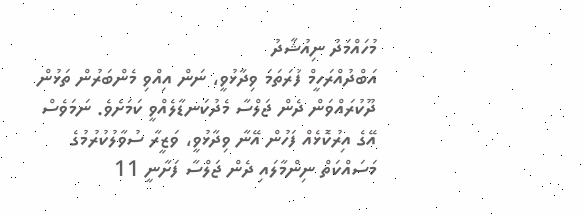މުހައްމަދު ނިއުޝާދު
އަބްދުއްރަހީމް ފުރަތަމަ ވިދާޅުވީ، ނަން އިއްވި މެންބަރުން ތަޅުން ދޫކުރައްވަން ދެން ޖަލްސާ މެދުކަނޑާލެއްވީ ކަމަށެވެ. ނަމަވެސް އޭގެ އިރުކޮޅެއް ފަހުން އޭނާ ވިދާޅުވީ، ވަޒީރާ ސުވާލުކުރުމުގެ މަސައްކަތް ނިންމާލައި ދެން ޖަލްސާ ފަށާނީ 11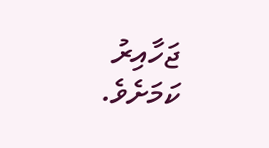ޖަހާއިރު ކަމަށެވެ.